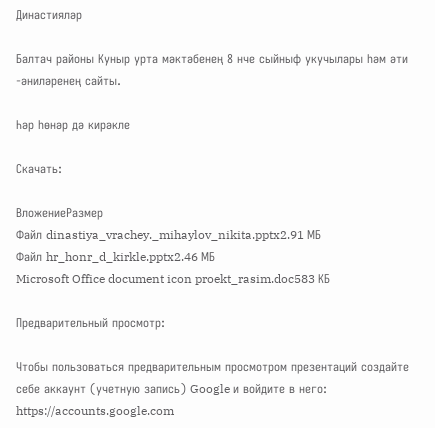Династияләр

Балтач районы Куныр урта мәктәбенең 8 нче сыйныф укучылары һәм әти -әниләренең сайты.

Һәр һөнәр дә кирәкле

Скачать:

ВложениеРазмер
Файл dinastiya_vrachey._mihaylov_nikita.pptx2.91 МБ
Файл hr_honr_d_kirkle.pptx2.46 МБ
Microsoft Office document icon proekt_rasim.doc583 КБ

Предварительный просмотр:

Чтобы пользоваться предварительным просмотром презентаций создайте себе аккаунт (учетную запись) Google и войдите в него: https://accounts.google.com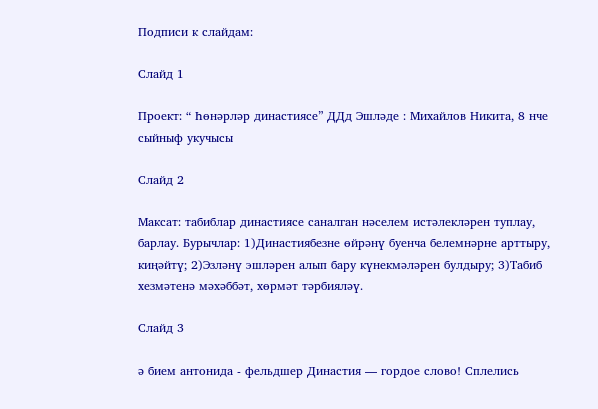Подписи к слайдам:

Слайд 1

Проект: “ Һөнәрләр династиясе” ДДд Эшләде : Михайлов Никита, 8 нче сыйныф укучысы

Слайд 2

Максат: табиблар династиясе саналган нәселем истәлекләрен туплау, барлау. Бурычлар: 1)Династиябезне өйрәнү буенча белемнәрне арттыру, киңәйтү; 2)Эзләнү эшләрен алып бару күнекмәләрен булдыру; 3)Табиб хезмәтенә мәхәббәт, хөрмәт тәрбияләү.

Слайд 3

ә бием антонида - фельдшер Династия — гордое слово! Сплелись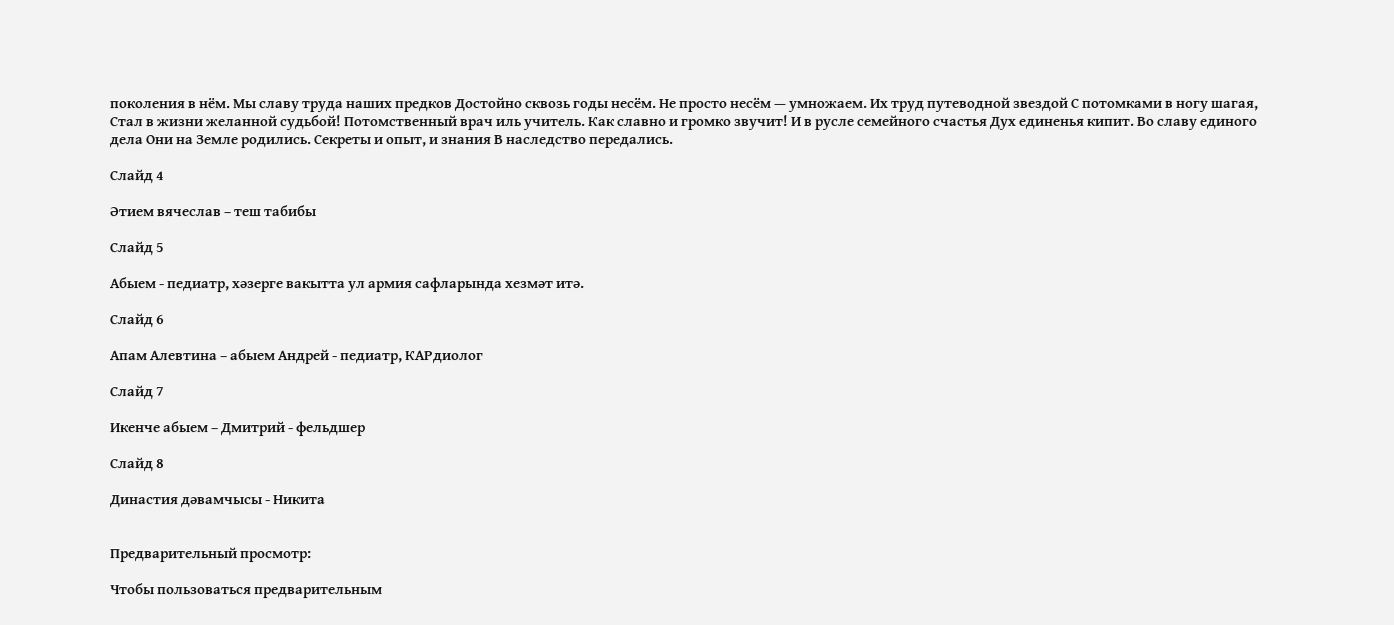поколения в нём. Мы славу труда наших предков Достойно сквозь годы несём. Не просто несём — умножаем. Их труд путеводной звездой С потомками в ногу шагая, Стал в жизни желанной судьбой! Потомственный врач иль учитель. Как славно и громко звучит! И в русле семейного счастья Дух единенья кипит. Во славу единого дела Они на Земле родились. Секреты и опыт, и знания В наследство передались.

Слайд 4

Әтием вячеслав – теш табибы

Слайд 5

Абыем - педиатр, хәзерге вакытта ул армия сафларында хезмәт итә.

Слайд 6

Апам Алевтина – абыем Андрей - педиатр, КАРдиолог

Слайд 7

Икенче абыем – Дмитрий - фельдшер

Слайд 8

Династия дәвамчысы - Никита


Предварительный просмотр:

Чтобы пользоваться предварительным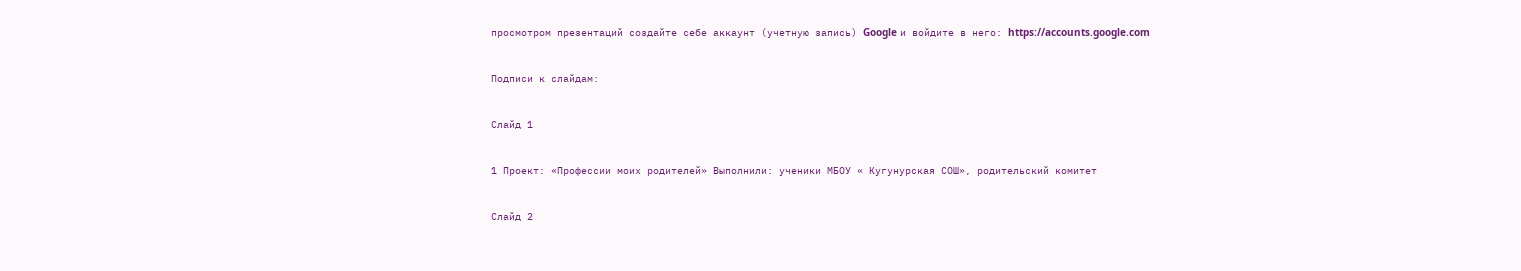просмотром презентаций создайте себе аккаунт (учетную запись) Google и войдите в него: https://accounts.google.com

Подписи к слайдам:

Слайд 1

1 Проект: «Профессии моих родителей» Выполнили: ученики МБОУ « Кугунурская СОШ», родительский комитет

Слайд 2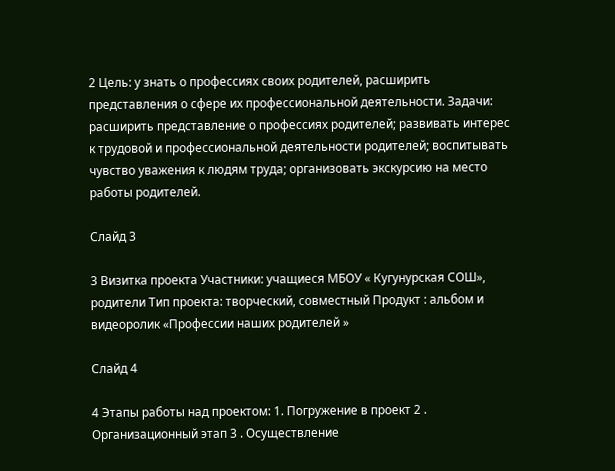2 Цель: у знать о профессиях своих родителей, расширить представления о сфере их профессиональной деятельности. Задачи: расширить представление о профессиях родителей; развивать интерес к трудовой и профессиональной деятельности родителей; воспитывать чувство уважения к людям труда; организовать экскурсию на место работы родителей.

Слайд 3

3 Визитка проекта Участники: учащиеся МБОУ « Кугунурская СОШ», родители Тип проекта: творческий, совместный Продукт : альбом и видеоролик «Профессии наших родителей »

Слайд 4

4 Этапы работы над проектом: 1. Погружение в проект 2 . Организационный этап 3 . Осуществление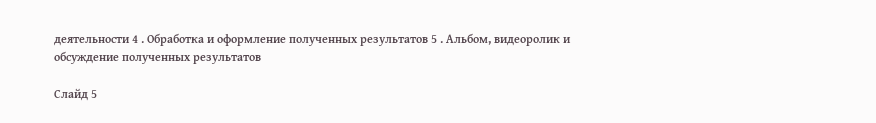деятельности 4 . Обработка и оформление полученных результатов 5 . Альбом, видеоролик и обсуждение полученных результатов

Слайд 5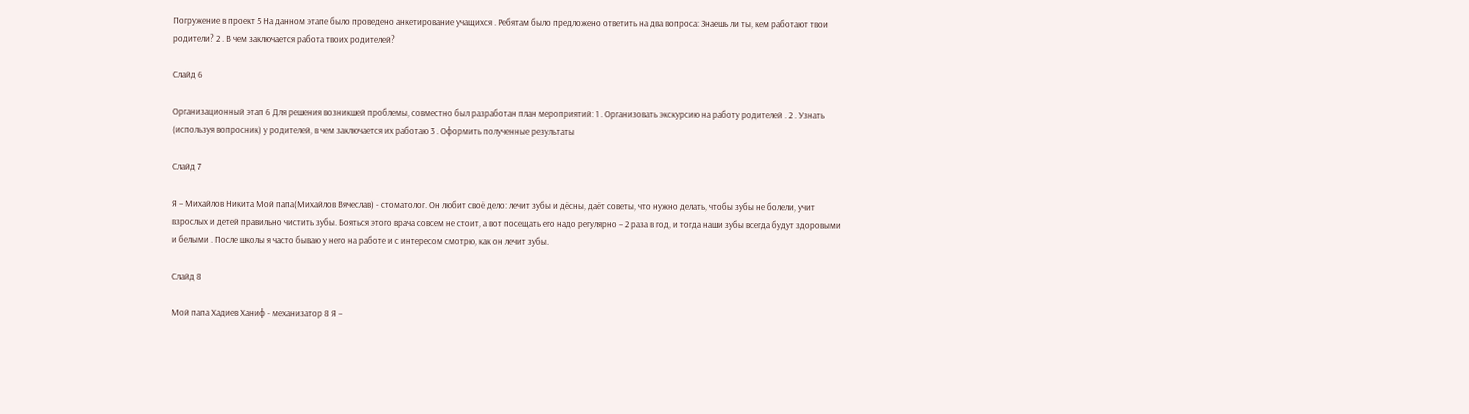Погружение в проект 5 На данном этапе было проведено анкетирование учащихся . Ребятам было предложено ответить на два вопроса: Знаешь ли ты, кем работают твои родители? 2 . В чем заключается работа твоих родителей?

Слайд 6

Организационный этап 6 Для решения возникшей проблемы, совместно был разработан план мероприятий: 1 . Организовать экскурсию на работу родителей . 2 . Узнать (используя вопросник) у родителей, в чем заключается их работаю 3 . Оформить полученные результаты

Слайд 7

Я – Михайлов Никита Мой папа(Михайлов Вячеслав) - стоматолог. Он любит своё дело: лечит зубы и дёсны, даёт советы, что нужно делать, чтобы зубы не болели, учит взрослых и детей правильно чистить зубы. Бояться этого врача совсем не стоит, а вот посещать его надо регулярно – 2 раза в год, и тогда наши зубы всегда будут здоровыми и белыми . После школы я часто бываю у него на работе и с интересом смотрю, как он лечит зубы.

Слайд 8

Мой папа Хадиев Ханиф - механизатор 8 Я –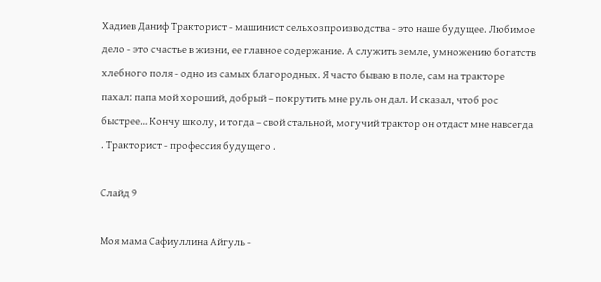Хадиев Даниф Тракторист - машинист сельхозпроизводства - это наше будущее. Любимое дело - это счастье в жизни, ее главное содержание. А служить земле, умножению богатств хлебного поля - одно из самых благородных. Я часто бываю в поле, сам на тракторе пахал: папа мой хороший, добрый – покрутить мне руль он дал. И сказал, чтоб рос быстрее… Кончу школу, и тогда – свой стальной, могучий трактор он отдаст мне навсегда . Тракторист - профессия будущего .

Слайд 9

Моя мама Сафиуллина Айгуль -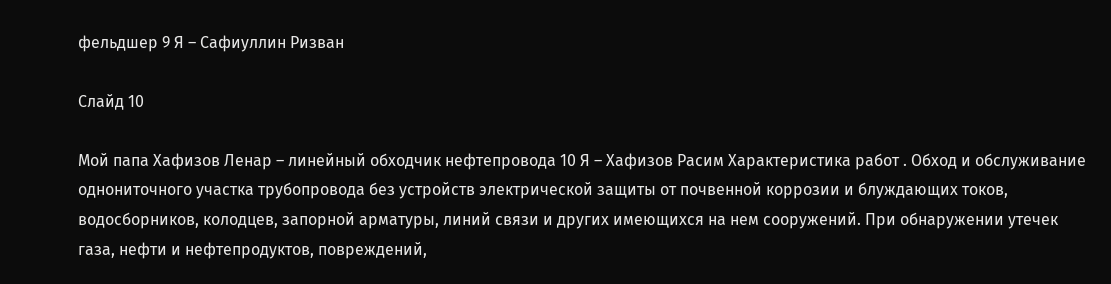фельдшер 9 Я – Сафиуллин Ризван

Слайд 10

Мой папа Хафизов Ленар – линейный обходчик нефтепровода 10 Я – Хафизов Расим Характеристика работ . Обход и обслуживание однониточного участка трубопровода без устройств электрической защиты от почвенной коррозии и блуждающих токов, водосборников, колодцев, запорной арматуры, линий связи и других имеющихся на нем сооружений. При обнаружении утечек газа, нефти и нефтепродуктов, повреждений,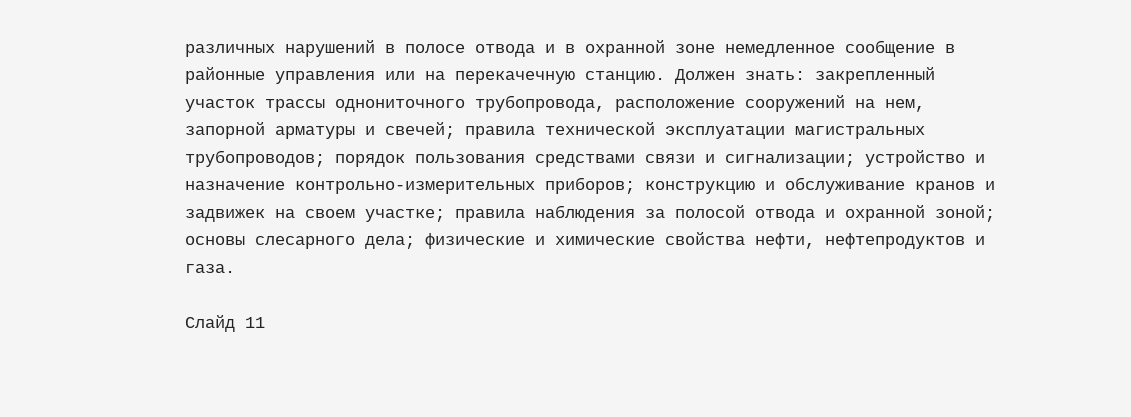различных нарушений в полосе отвода и в охранной зоне немедленное сообщение в районные управления или на перекачечную станцию. Должен знать: закрепленный участок трассы однониточного трубопровода, расположение сооружений на нем, запорной арматуры и свечей; правила технической эксплуатации магистральных трубопроводов; порядок пользования средствами связи и сигнализации; устройство и назначение контрольно-измерительных приборов; конструкцию и обслуживание кранов и задвижек на своем участке; правила наблюдения за полосой отвода и охранной зоной; основы слесарного дела; физические и химические свойства нефти, нефтепродуктов и газа.

Слайд 11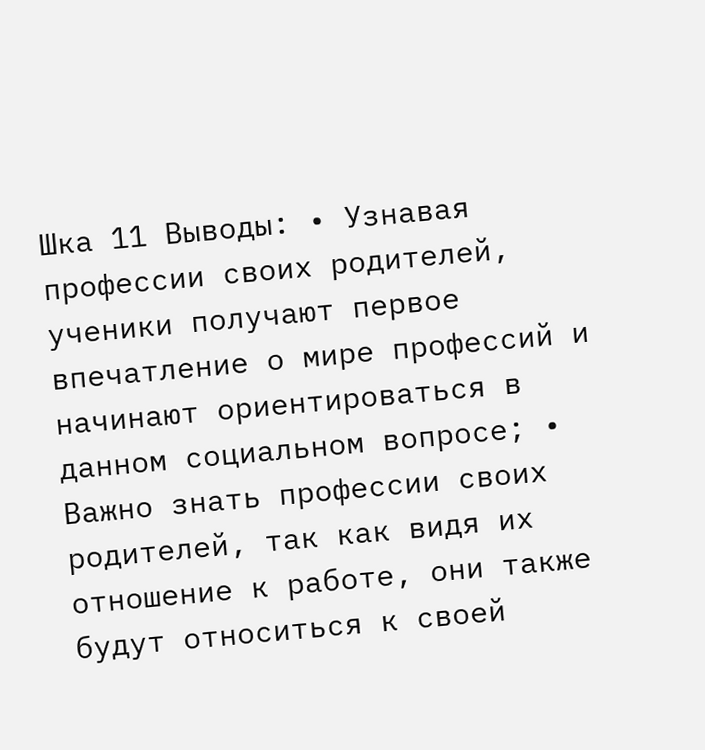Шка 11 Выводы: • Узнавая профессии своих родителей, ученики получают первое впечатление о мире профессий и начинают ориентироваться в данном социальном вопросе; • Важно знать профессии своих родителей, так как видя их отношение к работе, они также будут относиться к своей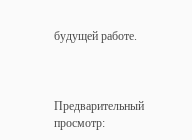будущей работе.



Предварительный просмотр: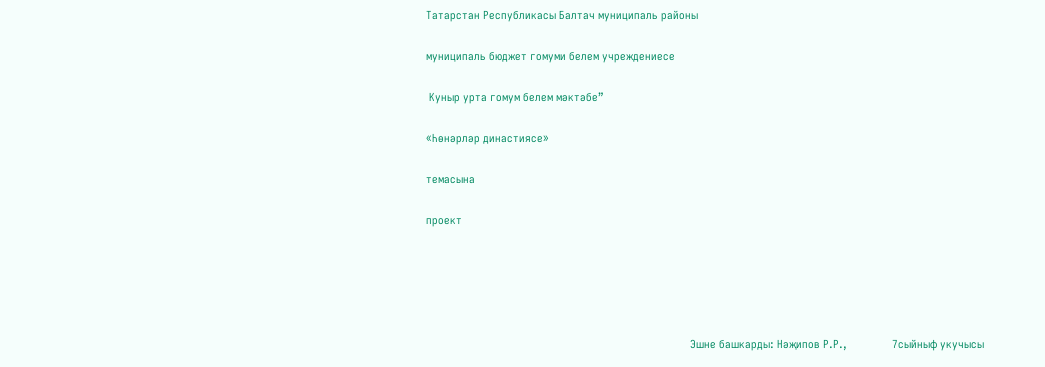Татарстан Республикасы Балтач муниципаль районы

муниципаль бюджет гомуми белем учреждениесе

 Куныр урта гомум белем мәктәбе”

«Һөнәрләр династиясе»

темасына

проект





                                                                                        Эшне башкарды: Нәҗипов Р.Р.,               7сыйныф укучысы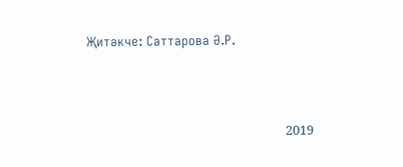Җитәкче: Саттарова Ә.Р.



                                                                  2019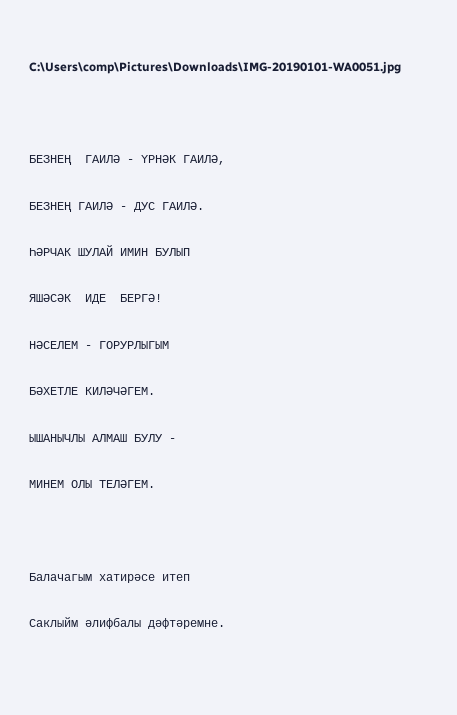C:\Users\comp\Pictures\Downloads\IMG-20190101-WA0051.jpg



БЕЗНЕҢ  ГАИЛӘ - ҮРНӘК ГАИЛӘ,

БЕЗНЕҢ ГАИЛӘ - ДУС ГАИЛӘ.

ҺӘРЧАК ШУЛАЙ ИМИН БУЛЫП

ЯШӘСӘК  ИДЕ  БЕРГӘ!

НӘСЕЛЕМ - ГОРУРЛЫГЫМ

БӘХЕТЛЕ КИЛӘЧӘГЕМ.

ЫШАНЫЧЛЫ АЛМАШ БУЛУ -

МИНЕМ ОЛЫ ТЕЛӘГЕМ.



Балачагым хатирәсе итеп

Саклыйм әлифбалы дәфтәремне.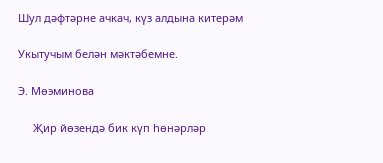Шул дәфтәрне ачкач, күз алдына китерәм

Укытучым белән мәктәбемне.

Э. Мөэминова

     Җир йөзендә бик күп һөнәрләр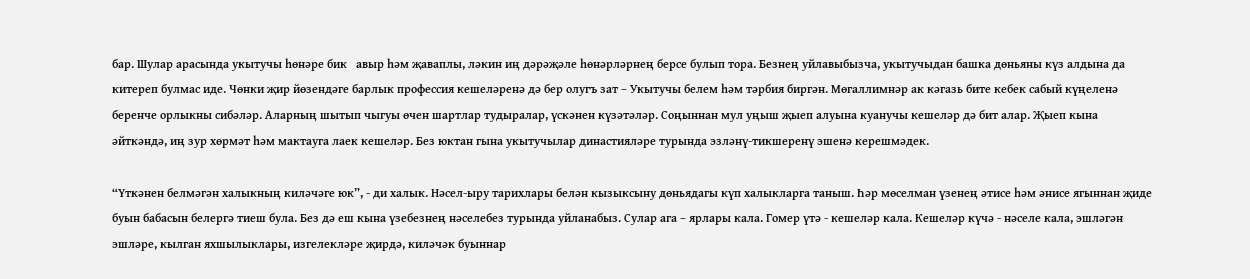бар. Шулар арасында укытучы һөнәре бик   авыр һәм җаваплы, ләкин иң дәрәҗәле һөнәрләрнең берсе булып тора. Безнең уйлавыбызча, укытучыдан башка дөньяны күз алдына да китереп булмас иде. Чөнки җир йөзендәге барлык профессия кешеләренә дә бер олугъ зат – Укытучы белем һәм тәрбия биргән. Мөгаллимнәр ак кәгазь бите кебек сабый күңеленә беренче орлыкны сибәләр. Аларның шытып чыгуы өчен шартлар тудыралар, үскәнен күзәтәләр. Соңыннан мул уңыш җыеп алуына куанучы кешеләр дә бит алар. Җыеп кына әйткәндә, иң зур хөрмәт һәм мактауга лаек кешеләр. Без юктан гына укытучылар династияләре турында эзләнү-тикшеренү эшенә керешмәдек.

“Үткәнен белмәгән халыкның киләчәге юк”, - ди халык. Нәсел-ыру тарихлары белән кызыксыну дөньядагы күп халыкларга таныш. Һәр мөселман үзенең әтисе һәм әнисе ягыннан җиде буын бабасын белергә тиеш була. Без дә еш кына үзебезнең нәселебез турында уйланабыз. Сулар ага – ярлары кала. Гомер үтә - кешеләр кала. Кешеләр күчә - нәселе кала, эшләгән эшләре, кылган яхшылыклары, изгелекләре җирдә, киләчәк буыннар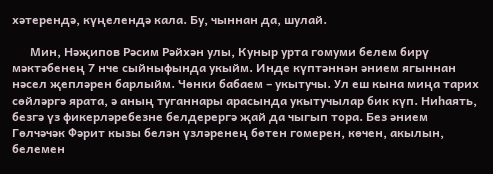хәтерендә, күңелендә кала. Бу, чыннан да, шулай.

      Мин, Нәҗипов Рәсим Рәйхән улы, Куныр урта гомуми белем бирү мәктәбенең 7 нче сыйныфында укыйм. Инде күптәннән әнием ягыннан нәсел җепләрен барлыйм. Чөнки бабаем – укытучы. Ул еш кына миңа тарих сөйләргә ярата, ә аның туганнары арасында укытучылар бик күп. Ниһаять, безгә үз фикерләребезне белдерергә җай да чыгып тора. Без әнием Гөлчәчәк Фәрит кызы белән үзләренең бөтен гомерен, көчен, акылын, белемен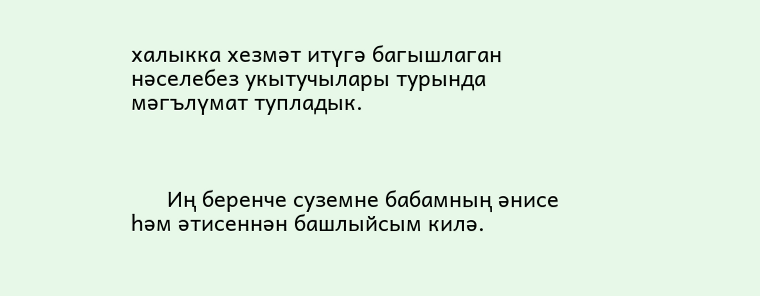халыкка хезмәт итүгә багышлаган нәселебез укытучылары турында мәгълүмат тупладык.



      Иң беренче суземне бабамның әнисе һәм әтисеннән башлыйсым килә.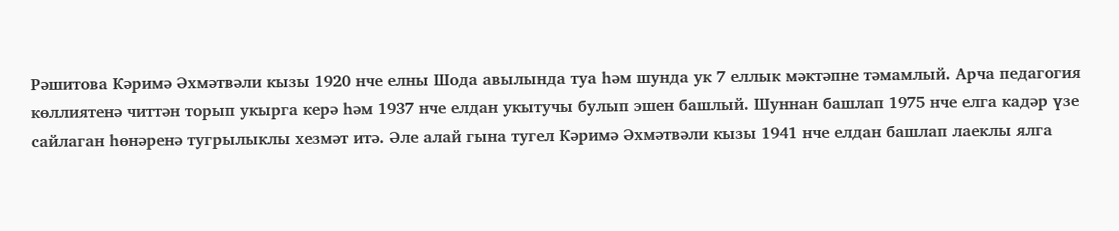Рәшитова Кәримә Әхмәтвәли кызы 1920 нче елны Шода авылында туа һәм шунда ук 7 еллык мәктәпне тәмамлый. Арча педагогия көллиятенә читтән торып укырга керә һәм 1937 нче елдан укытучы булып эшен башлый. Шуннан башлап 1975 нче елга кадәр үзе сайлаган һөнәренә тугрылыклы хезмәт итә. Әле алай гына тугел Кәримә Әхмәтвәли кызы 1941 нче елдан башлап лаеклы ялга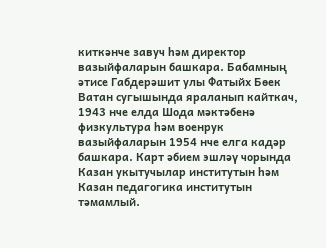киткәнче завуч һәм директор вазыйфаларын башкара. Бабамның әтисе Габдерәшит улы Фатыйх Бөек Ватан сугышында яраланып кайткач, 1943 нче елда Шода мәктәбенә физкультура һәм военрук вазыйфаларын 1954 нче елга кадәр башкара. Карт әбием эшләү чорында Казан укытучылар институтын һәм Казан педагогика институтын тәмамлый.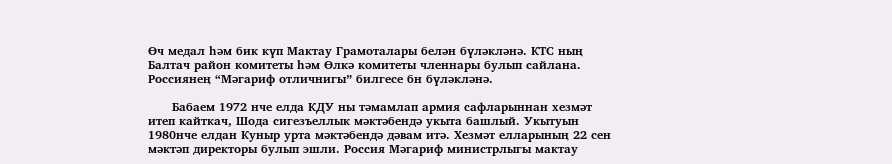Өч медал һәм бик күп Мактау Грамоталары белән бүләкләнә. КТС ның Балтач район комитеты һәм Өлкә комитеты членнары булып сайлана. Россиянең “Мәгариф отличнигы” билгесе бн бүләкләнә.

      Бабаем 1972 нче елда КДУ ны тәмамлап армия сафларыннан хезмәт итеп кайткач, Шода сигезъеллык мәктәбендә укыта башлый. Укытуын 1980нче елдан Куныр урта мәктәбендә дәвам итә. Хезмәт елларының 22 сен мәктәп директоры булып эшли. Россия Мәгариф министрлыгы мактау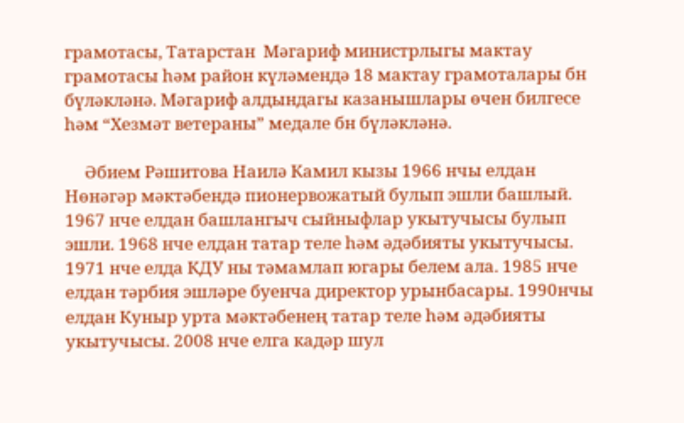грамотасы, Татарстан  Мәгариф министрлыгы мактау грамотасы һәм район күләмендә 18 мактау грамоталары бн бүләкләнә. Мәгариф алдындагы казанышлары өчен билгесе һәм “Хезмәт ветераны” медале бн бүләкләнә.

     Әбием Рәшитова Наилә Камил кызы 1966 нчы елдан Нөнәгәр мәктәбендә пионервожатый булып эшли башлый. 1967 нче елдан башлангыч сыйныфлар укытучысы булып эшли. 1968 нче елдан татар теле һәм әдәбияты укытучысы. 1971 нче елда КДУ ны тәмамлап югары белем ала. 1985 нче елдан тәрбия эшләре буенча директор урынбасары. 1990нчы елдан Куныр урта мәктәбенең татар теле һәм әдәбияты укытучысы. 2008 нче елга кадәр шул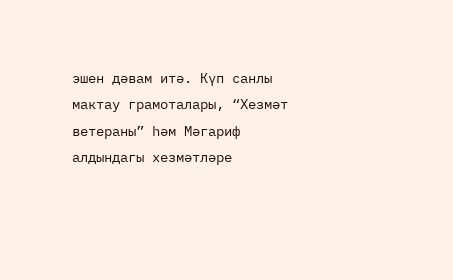эшен дәвам итә. Күп санлы мактау грамоталары, “Хезмәт ветераны” һәм Мәгариф алдындагы хезмәтләре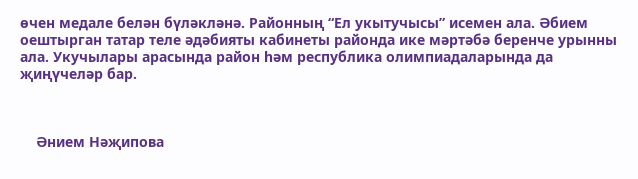өчен медале белән бүләкләнә. Районның “Ел укытучысы” исемен ала. Әбием оештырган татар теле әдәбияты кабинеты районда ике мәртәбә беренче урынны ала. Укучылары арасында район һәм республика олимпиадаларында да җиңүчеләр бар.



    Әнием Нәҗипова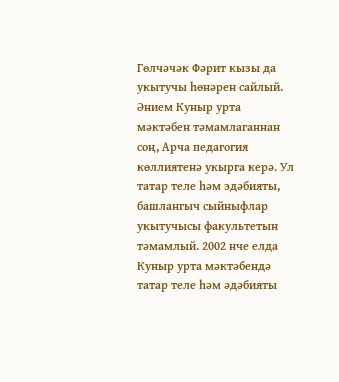Гөлчәчәк Фәрит кызы да укытучы һөнәрен сайлый. Әнием Куныр урта мәктәбен тәмамлаганнан соң, Арча педагогия көллиятенә укырга керә. Ул татар теле һәм эдәбияты, башлангыч сыйныфлар укытучысы факультетын тәмамлый. 2002 нче елда Куныр урта мәктәбендә татар теле һәм әдәбияты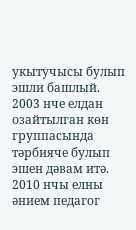укытучысы булып эшли башлый. 2003 нче елдан озайтылган көн группасында тәрбияче булып эшен дәвам итә. 2010 нчы елны әнием педагог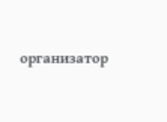организатор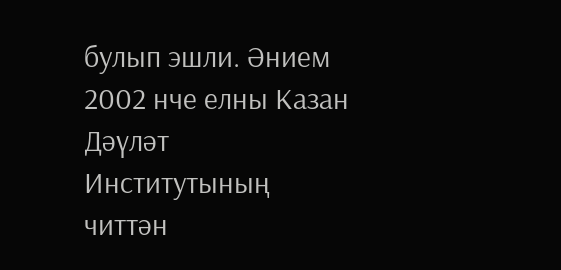булып эшли. Әнием 2002 нче елны Казан Дәүләт Институтының читтән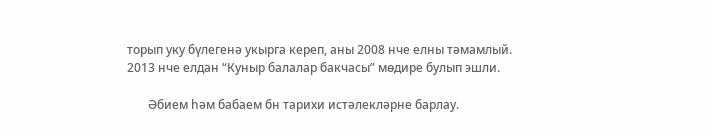торып уку бүлегенә укырга кереп, аны 2008 нче елны тәмамлый. 2013 нче елдан “Куныр балалар бакчасы” мөдире булып эшли.

       Әбием һәм бабаем бн тарихи истәлекләрне барлау.